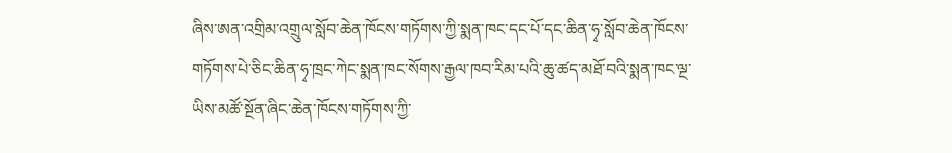ཞིས་ཨན་འགྲིམ་འགྲུལ་སློབ་ཆེན་ཁོངས་གཏོགས་ཀྱི་སྨན་ཁང་དང་པོ་དང་ཆིན་ཧྭ་སློབ་ཆེན་ཁོངས་གཏོགས་པེ་ཅིང་ཆིན་ཧྭ་ཁྲང་ཀེང་སྨན་ཁང་སོགས་རྒྱལ་ཁབ་རིམ་པའི་ཆུ་ཚད་མཐོ་བའི་སྨན་ཁང་ལྔ་ཡིས་མཚོ་སྔོན་ཞིང་ཆེན་ཁོངས་གཏོགས་ཀྱི་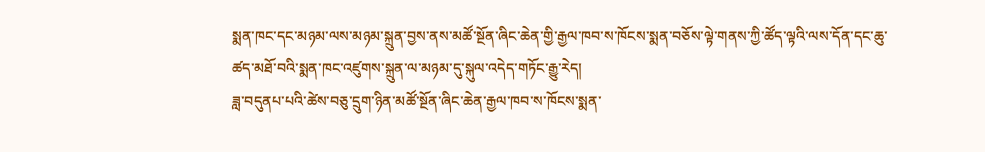སྨན་ཁང་དང་མཉམ་ལས་མཉམ་སྐྲུན་བྱས་ནས་མཚོ་སྔོན་ཞིང་ཆེན་གྱི་རྒྱལ་ཁབ་ས་ཁོངས་སྨན་བཅོས་ལྟེ་གནས་ཀྱི་ཚོད་ལྟའི་ལས་དོན་དང་ཆུ་ཚད་མཐོ་བའི་སྨན་ཁང་འཛུགས་སྐྲུན་ལ་མཉམ་དུ་སྐུལ་འདེད་གཏོང་རྒྱུ་རེད།
ཟླ་བདུནཔ་པའི་ཚེས་བཅུ་དྲུག་ཉིན་མཚོ་སྔོན་ཞིང་ཆེན་རྒྱལ་ཁབ་ས་ཁོངས་སྨན་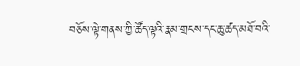བཅོས་ལྟེ་གནས་ཀྱི་ཚོད་ལྟའི་རྣམ་གྲངས་དང་ཆུ་ཚད་མཐོ་བའི་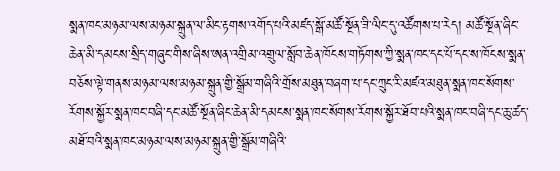སྨན་ཁང་མཉམ་ལས་མཉམ་སྐྲུན་ལ་མིང་རྟགས་འགོད་པའི་མཛད་སྒོ་མཚོ་སྔོན་ཟི་ལིང་དུ་འཚོགས་པ་རེད། མཚོ་སྔོན་ཞིང་ཆེན་མི་དམངས་སྲིད་གཞུང་གིས་ཞིས་ཨན་འགྲིམ་འགྲུལ་སློབ་ཆེན་ཁོངས་གཏོགས་ཀྱི་སྨན་ཁང་དང་པོ་དང་ས་ཁོངས་སྨན་བཅོས་ལྟེ་གནས་མཉམ་ལས་མཉམ་སྐྲུན་གྱི་སྒྲོམ་གཞིའི་གྲོས་མཐུན་བཞག་པ་དང་ཀྲུང་རི་མཛའ་མཐུན་སྨན་ཁང་སོགས་རོགས་སྐྱོར་སྨན་ཁང་བཞི་དང་མཚོ་སྔོན་ཞིང་ཆེན་མི་དམངས་སྨན་ཁང་སོགས་རོགས་སྐྱོར་ཐོབ་པའི་སྨན་ཁང་བཞི་དང་ཆུ་ཚད་མཐོ་བའི་སྨན་ཁང་མཉམ་ལས་མཉམ་སྐྲུན་གྱི་སྒྲོམ་གཞིའི་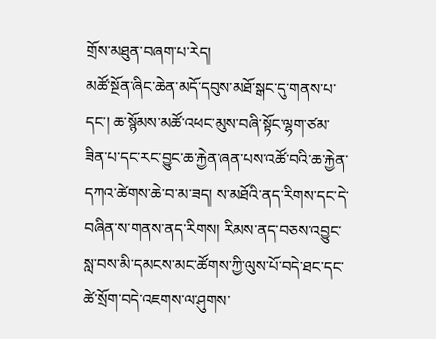གྲོས་མཐུན་བཞག་པ་རེད།
མཚོ་སྔོན་ཞིང་ཆེན་མདོ་དབུས་མཐོ་སྒང་དུ་གནས་པ་དང་། ཆ་སྙོམས་མཚོ་འཕང་མུས་བཞི་སྟོང་ལྷག་ཙམ་ཟིན་པ་དང་རང་བྱུང་ཆ་རྐྱེན་ཞན་པས་འཚོ་བའི་ཆ་རྐྱེན་དཀའ་ཚེགས་ཆེ་བ་མ་ཟད། ས་མཐོའི་ནད་རིགས་དང་དེ་བཞིན་ས་གནས་ནད་རིགས། རིམས་ནད་བཅས་འབྱུང་སླ་བས་མི་དམངས་མང་ཚོགས་ཀྱི་ལུས་པོ་བདེ་ཐང་དང་ཚེ་སྲོག་བདེ་འཇགས་ལ་ཤུགས་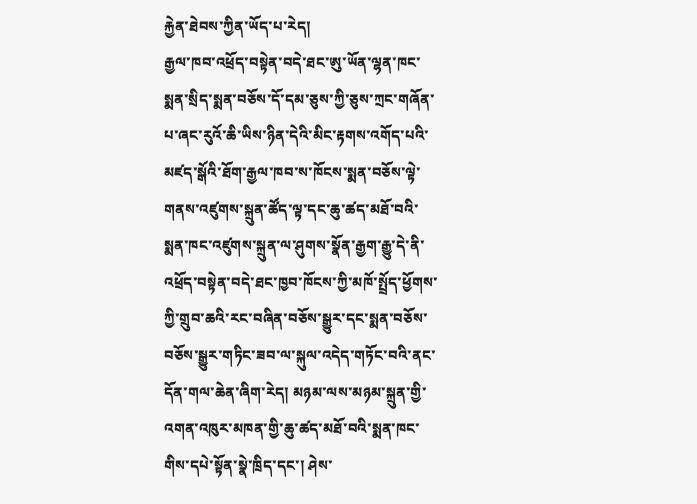རྐྱེན་ཐེབས་ཀྱིན་ཡོད་པ་རེད།
རྒྱལ་ཁབ་འཕྲོད་བསྟེན་བདེ་ཐང་ཨུ་ཡོན་ལྷན་ཁང་སྨན་སྲིད་སྨན་བཅོས་དོ་དམ་ཅུས་ཀྱི་ཅུས་ཀྲང་གཞོན་པ་ཞང་རུའོ་ཆི་ཡིས་ཉིན་དེའི་མིང་རྟགས་འགོད་པའི་མཛད་སྒོའི་ཐོག་རྒྱལ་ཁབ་ས་ཁོངས་སྨན་བཅོས་ལྟེ་གནས་འཛུགས་སྐྲུན་ཚོད་ལྟ་དང་ཆུ་ཚད་མཐོ་བའི་སྨན་ཁང་འཛུགས་སྐྲུན་ལ་ཤུགས་སྣོན་རྒྱག་རྒྱུ་དེ་ནི་འཕྲོད་བསྟེན་བདེ་ཐང་ཁྱབ་ཁོངས་ཀྱི་མཁོ་སྤྲོད་ཕྱོགས་ཀྱི་གྲུབ་ཆའི་རང་བཞིན་བཅོས་སྒྱུར་དང་སྨན་བཅོས་བཅོས་སྒྱུར་གཏིང་ཟབ་ལ་སྐུལ་འདེད་གཏོང་བའི་ནང་དོན་གལ་ཆེན་ཞིག་རེད། མཉམ་ལས་མཉམ་སྐྲུན་གྱི་འགན་འཁུར་མཁན་གྱི་ཆུ་ཚད་མཐོ་བའི་སྨན་ཁང་གིས་དཔེ་སྟོན་སྣེ་ཁྲིད་དང་། ཤེས་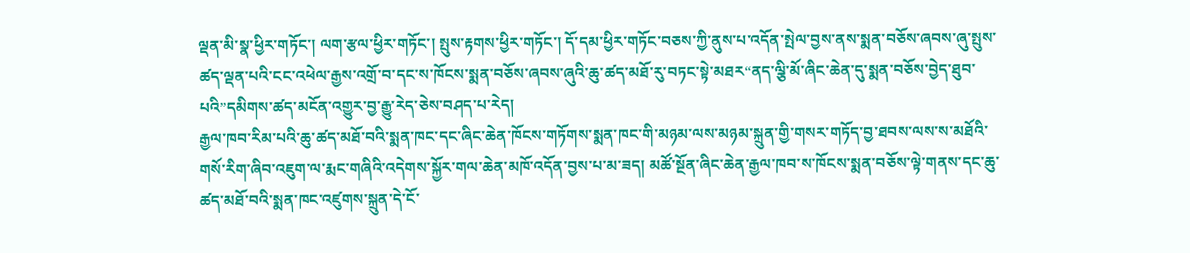ལྡན་མི་སྣ་ཕྱིར་གཏོང་། ལག་རྩལ་ཕྱིར་གཏོང་། སྤུས་རྟགས་ཕྱིར་གཏོང་། དོ་དམ་ཕྱིར་གཏོང་བཅས་ཀྱི་ནུས་པ་འདོན་སྤེལ་བྱས་ནས་སྨན་བཅོས་ཞབས་ཞུ་སྤུས་ཚད་ལྡན་པའི་ངང་འཕེལ་རྒྱས་འགྲོ་བ་དང་ས་ཁོངས་སྨན་བཅོས་ཞབས་ཞུའི་ཆུ་ཚད་མཐོ་རུ་བཏང་སྟེ་མཐར“ནད་ལྕི་མོ་ཞིང་ཆེན་དུ་སྨན་བཅོས་བྱེད་ཐུབ་པའི”དམིགས་ཚད་མངོན་འགྱུར་བྱ་རྒྱུ་རེད་ཅེས་བཤད་པ་རེད།
རྒྱལ་ཁབ་རིམ་པའི་ཆུ་ཚད་མཐོ་བའི་སྨན་ཁང་དང་ཞིང་ཆེན་ཁོངས་གཏོགས་སྨན་ཁང་གི་མཉམ་ལས་མཉམ་སྐྲུན་གྱི་གསར་གཏོད་བྱ་ཐབས་ལས་ས་མཐོའི་གསོ་རིག་ཞིབ་འཇུག་ལ་རྨང་གཞིའི་འདེགས་སྐྱོར་གལ་ཆེན་མཁོ་འདོན་བྱས་པ་མ་ཟད། མཚོ་སྔོན་ཞིང་ཆེན་རྒྱལ་ཁབ་ས་ཁོངས་སྨན་བཅོས་ལྟེ་གནས་དང་ཆུ་ཚད་མཐོ་བའི་སྨན་ཁང་འཛུགས་སྐྲུན་དེ་ངོ་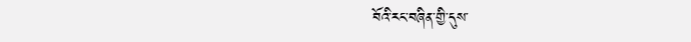བོའི་རང་བཞིན་གྱི་དུས་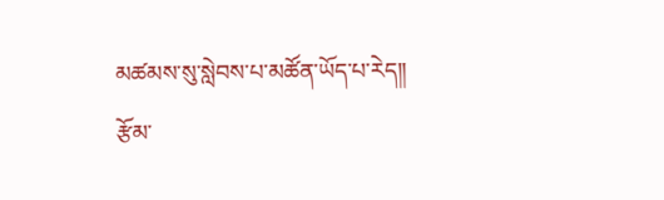མཚམས་སུ་སླེབས་པ་མཚོན་ཡོད་པ་རེད།།
རྩོམ་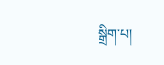སྒྲིག་པ།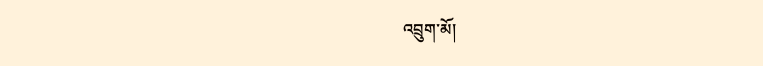འབྲུག་མོ།